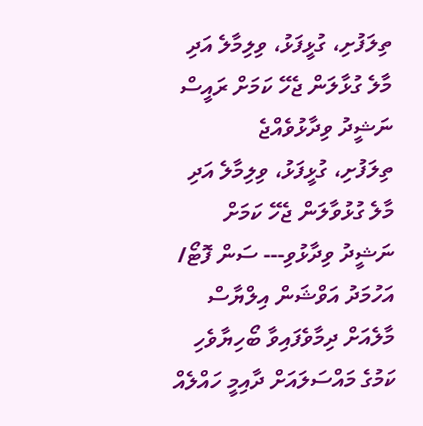ތިލަފުށި، ގުޅީފަޅު، ވިލިމާލެ އަދި މާލެ ގުޅާލަން ޖެހޭ ކަމަށް ރައީސް ނަޝީދު ވިދާޅުވެއްޖެ
ތިލަފުށި، ގުޅީފަޅު، ވިލިމާލެ އަދި މާލެ ގުޅުވާލަން ޖެހޭ ކަމަށް ނަޝީދު ވިދާޅުވި--- ސަން ފޮޓޯ/ އަހުމަދު އަވްޝަން އިލްޔާސް
މާލެއަށް ދިމާވެފައިވާ ބޯހިޔާވެހި ކަމުގެ މައްސަލައަށް ދާއިމީ ހައްލެއް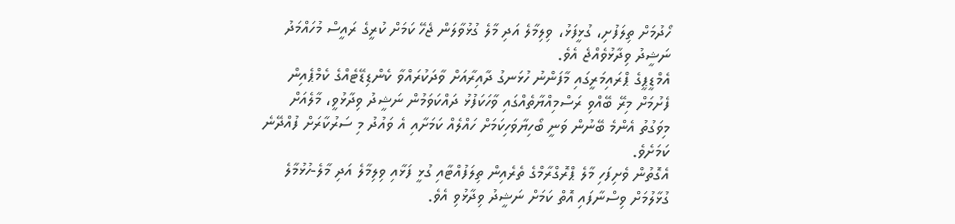ހޯދުމަށް ތިލަފުށި، ގުޅީފަޅު، ވިލިމާލެ އަދި މާލެ ގުޅުވާލަން ޖެހޭ ކަމަށް ކުރީގެ ރައީސް މުހައްމަދު ނަޝީދު ވިދާޅުވެއްޖެ އެވެ.
އެމްޑީޕީގެ ޕްރައިމަރީގައި މާފަންނު ހުޅަނގު ދާއިރާއަށް ވާދަކުރައްވާ ކެންޑިޑޭޓެއްގެ ކެމްޕެއިން ފެށުމަށް މިރޭ ބޭއްވި ރަސްމިއްޔާތެއްގައި ވާހަކަފުޅު ދައްކަވަމުން ނަޝީދު ވިދާޅުވީ، މާލެއަށް މިވަގުތު އެންމެ ބޭނުން ވަނީ ބޯހިޔާވަހިކަމަށް ހައްލެއް ކަމަށާއި އެ ވައުދު މި ސަރުކާރަށް ފުއްދޭނެ ކަމަށެވެ.
އެގޮތުން ވެށިފަހި މާލެ ޕްރޮގްރާމްގެ ތެރެއިން ތިލަފުއްޓާއި ގުޅީ ފަޅާއި ވިލިމާލެ އަދި މާލެ-ހުޅުމާލެ ގުޅާލުމަށް ވިސްނާފައި އޮތް ކަމަށް ނަޝީދު ވިދާޅުވި އެވެ.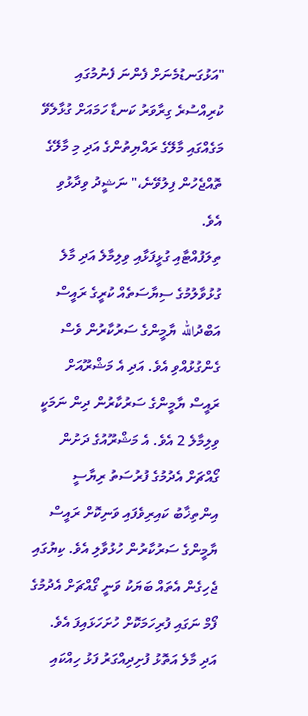"އަޅުގަނޑުމެނަށް ފެންނަ ފެނުމުގައި ކުރިއްސުރެ ގިރާވަރު ކަނޑާ ހަމައަށް ގުޅާލެވޭ މަގެއްގައި މާލޭގެ ރައްޔިތުންގެ އަދި މި މާލޭގެ ތޮއްޖެހުން ފިލުވޭނެ،" ނަޝީދު ވިދާޅުވި އެވެ.
ތިލަފުއްޓާއި ގުޅީފަޅާއި ވިލިމާލެ އަދި މާލެ ގުޅުވާލުމުގެ ސިޔާސަތެއް ކުރީގެ ރައީސް އަބްދުالله ޔާމީންގެ ސަރުކާރުން ވެސް ގެންގުޅުއްވި އެވެ. އަދި އެ މަޝްރޫއަށް ރައީސް ޔާމީންގެ ސަރުކާރުން ދިން ނަމަކީ ވިލިމާލެ 2 އެވެ. އެ މަޝްރޫއުގެ ދަށުން ގޯއްޗަށް އެދުމުގެ ފުރުސަތު ރިޔާސީ އިންތިޚާބު ކައިރިވެފައި ވަނިކޮށް ރައީސް ޔާމީންގެ ސަރުކާރުން ހުޅުވާލި އެވެ. ކިޔުގައި ޖެހިގެން އެތައް ބަޔަކު ވަނީ ގޯއްޗަށް އެދުމުގެ ފޯމް ނަގައި ފުރިހަމަކޮށް ހުށަހަޅައިފަ އެވެ.
އަދި މާލެ އަތޮޅު ފުށިދިއްގަރު ފަޅު ހިއްކައި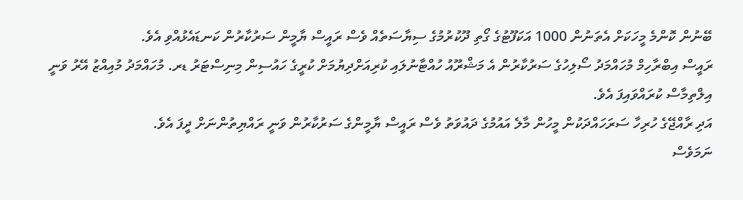ބޭނުން ކޮންމެ މީހަކަށް އެތަނުން 1000 އަކަފޫޓުގެ ގޯތި ދޫކުރުމުގެ ސިޔާސަތެއް ވެސް ރައީސް ޔާމީން ސަރުކާރުން ކަނޑައެޅުއްވި އެވެ.
ރައީސް އިބްރާހިމް މުހައްމަދު ސޯލިހުގެ ސަރުކާރުން އެ މަޝްރޫއު ހުއްޓާނުލައި ކުރިއަށްދިޔުމަށް ކުރީގެ ހައުސިން މިނިސްޓަރު ޑރ. މުހައްމަދު މުއިއްޒު އޭރު ވަނީ އިލްތިމާސް ކުރައްވައިފަ އެވެ.
އަދި ރާއްޖޭގެ ހުރިހާ ސަރަހައްދަކުން މީހުން މާލެ އައުމުގެ ދައުވަތު ވެސް ރައީސް ޔާމީންގެ ސަރުކާރުން ވަނީ ރައްޔިތުންނަށް ދީފަ އެވެ.
ނަމަވެސް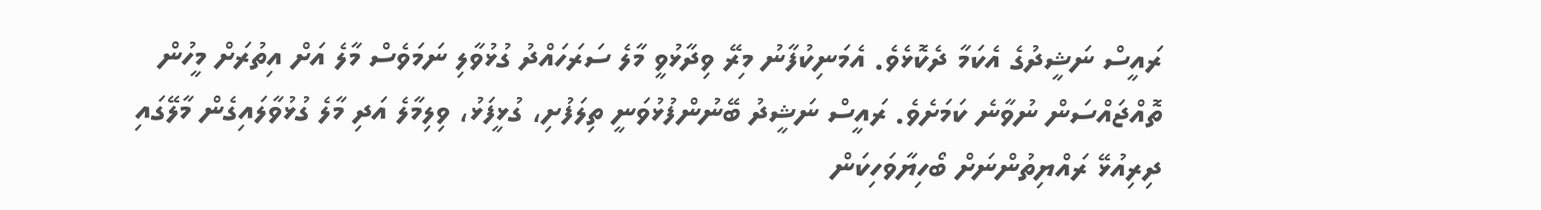ރައީސް ނަޝީދުގެ އެކަމާ ދެކޮޅެވެ. އެމަނިކުފާނު މިރޭ ވިދާޅުވީ މާލެ ސަރަހައްދު ގުޅުވާލި ނަމަވެސް މާލެ އަށް އިތުރަށް މީހުން ތޮއްޖައްސަން ނުވާނެ ކަމަށެވެ. ރައީސް ނަޝީދު ބޭނުންފުޅުވަނީ ތިލަފުށި، ގުޅީފަޅު، ވިލިމާލެ އަދި މާލެ ގުޅުވާލައިގެން މާލޭގައި ދިރިއުޅޭ ރައްޔިތުންނަށް ބޯހިޔާވަހިކަން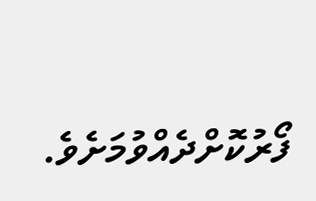ފޯރުކޮށްދެއްވުމަށެވެ.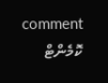comment ކޮމެންޓް